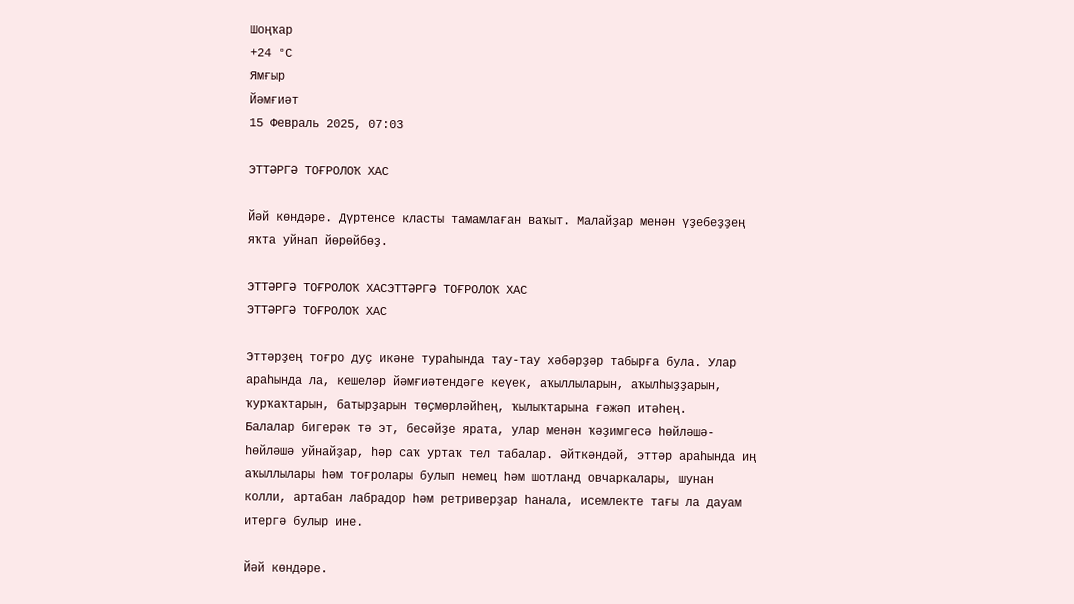Шоңҡар
+24 °С
Ямғыр
Йәмғиәт
15 Февраль 2025, 07:03

ЭТТӘРГӘ ТОҒРОЛОҠ ХАС

Йәй көндәре. Дүртенсе класты тамамлаған ваҡыт. Малайҙар менән үҙебеҙҙең яҡта уйнап йөрөйбөҙ.

ЭТТӘРГӘ ТОҒРОЛОҠ ХАСЭТТӘРГӘ ТОҒРОЛОҠ ХАС
ЭТТӘРГӘ ТОҒРОЛОҠ ХАС

Эттәрҙең тоғро дуҫ икәне тураһында тау-тау хәбәрҙәр табырға була. Улар араһында ла, кешеләр йәмғиәтендәге кеүек, аҡыллыларын, аҡылһыҙҙарын, ҡурҡаҡтарын, батырҙарын төҫмөрләйһең, ҡылыҡтарына ғәжәп итәһең.
Балалар бигерәк тә эт, бесәйҙе ярата, улар менән ҡәҙимгесә һөйләшә-һөйләшә уйнайҙар, һәр саҡ уртаҡ тел табалар. Әйткәндәй, эттәр араһында иң аҡыллылары һәм тоғролары булып немец һәм шотланд овчаркалары, шунан колли, артабан лабрадор һәм ретриверҙар һанала, исемлекте тағы ла дауам итергә булыр ине.

Йәй көндәре.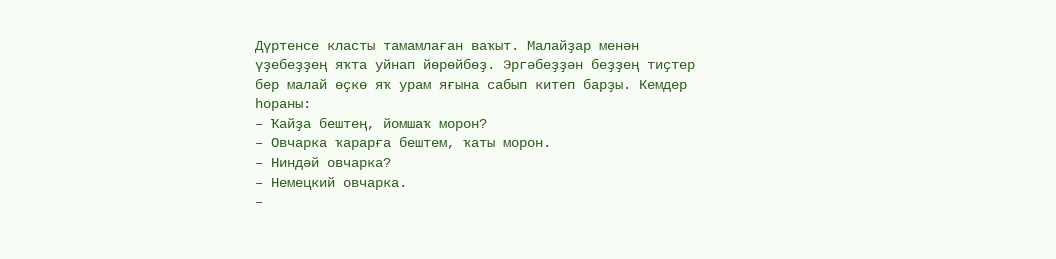Дүртенсе класты тамамлаған ваҡыт. Малайҙар менән үҙебеҙҙең яҡта уйнап йөрөйбөҙ. Эргәбеҙҙән беҙҙең тиҫтер бер малай өҫкө яҡ урам яғына сабып китеп барҙы. Кемдер һораны:
– Ҡайҙа бештең, йомшаҡ морон?
– Овчарка ҡарарға бештем, ҡаты морон.
– Ниндәй овчарка?
– Немецкий овчарка.
–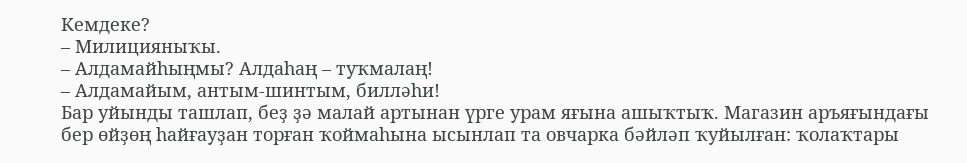Кемдеке?
– Милицияныҡы.
– Алдамайһыңмы? Алдаһаң – туҡмалаң!
– Алдамайым, антым-шинтым, билләһи!
Бар уйынды ташлап, беҙ ҙә малай артынан үрге урам яғына ашыҡтыҡ. Магазин аръяғындағы бер өйҙөң һайғауҙан торған ҡоймаһына ысынлап та овчарка бәйләп ҡуйылған: ҡолаҡтары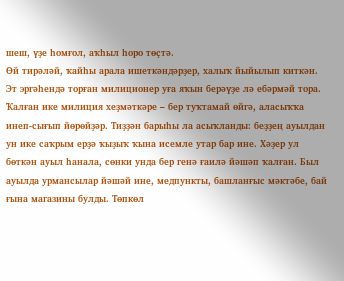шеш, үҙе һомғол, аҡһыл һоро төҫтә.
Өй тирәләй, ҡайһы арала ишеткәндәрҙер, халыҡ йыйылып киткән. Эт эргәһендә торған милиционер уға яҡын берәүҙе лә ебәрмәй тора. Ҡалған ике милиция хеҙмәткәре – бер туҡтамай өйгә, аласыҡҡа инеп-сығып йөрөйҙәр. Тиҙҙән барыһы ла асыҡланды: беҙҙең ауылдан ун ике саҡрым ерҙә ҡыҙыҡ ҡына исемле утар бар ине. Хәҙер ул бөткән ауыл һанала, сөнки унда бер генә ғаилә йәшәп ҡалған. Был ауылда урмансылар йәшәй ине, медпункты, башланғыс мәктәбе, бай ғына магазины булды. Төпкөл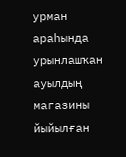урман араһында урынлашҡан ауылдың магазины йыйылған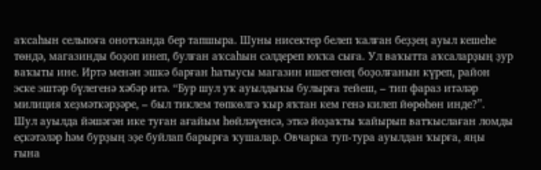аҡсаһын сельпоға онотҡанда бер тапшыра. Шуны нисектер белеп ҡалған беҙҙең ауыл кешеһе төндә, магазинды боҙоп инеп, булған аҡсаһын сәлдереп юҡҡа сыға. Ул ваҡытта аҡсаларҙың ҙур ваҡыты ине. Иртә менән эшкә барған һатыусы магазин ишегенең боҙолғанын күреп, район эске эштәр бүлегенә хәбәр итә. “Бур шул уҡ ауылдыҡы булырға тейеш, – тип фараз итәләр милиция хеҙмәткәрҙәре, – был тиклем төпкөлгә ҡыр яҡтан кем генә килеп йөрөһөн инде?”.
Шул ауылда йәшәгән ике туған ағайым һөйләүенсә, эткә йоҙаҡты ҡайырып ватҡыслаған ломды еҫкәтәләр һәм бурҙың эҙе буйлап барырға ҡушалар. Овчарка туп-тура ауылдан ҡырға, яңы ғына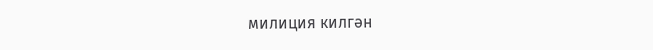милиция килгән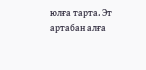юлға тарта. Эт артабан алға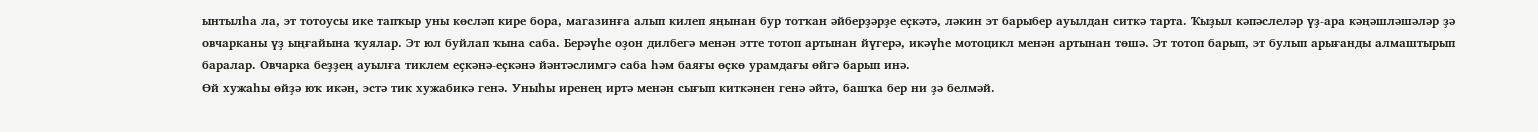ынтылһа ла, эт тотоусы ике тапҡыр уны көсләп кире бора, магазинға алып килеп яңынан бур тотҡан әйберҙәрҙе еҫкәтә, ләкин эт барыбер ауылдан ситкә тарта. Ҡыҙыл кәпәслеләр үҙ-ара кәңәшләшәләр ҙә овчарканы үҙ ыңғайына ҡуялар. Эт юл буйлап ҡына саба. Берәүһе оҙон дилбегә менән этте тотоп артынан йүгерә, икәүһе мотоцикл менән артынан төшә. Эт тотоп барып, эт булып арығанды алмаштырып баралар. Овчарка беҙҙең ауылға тиклем еҫкәнә-еҫкәнә йәнтәслимгә саба һәм баяғы өҫкө урамдағы өйгә барып инә.
Өй хужаһы өйҙә юҡ икән, эстә тик хужабикә генә. Уныһы иренең иртә менән сығып киткәнен генә әйтә, башҡа бер ни ҙә белмәй.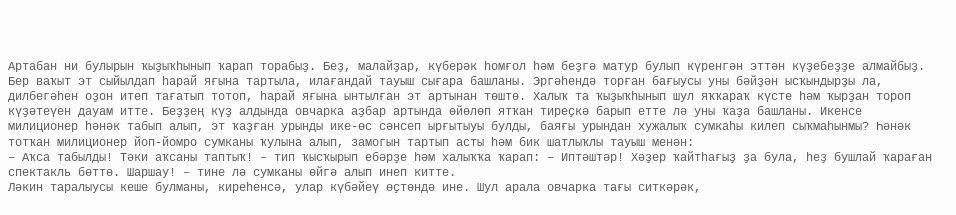Артабан ни булырын ҡыҙыҡһынып ҡарап торабыҙ. Беҙ, малайҙар, күберәк һомғол һәм беҙгә матур булып күренгән эттән күҙебеҙҙе алмайбыҙ. Бер ваҡыт эт сыйылдап һарай яғына тартыла, илағандай тауыш сығара башланы. Эргәһендә торған бағыусы уны бәйҙән ысҡындырҙы ла, дилбегәһен оҙон итеп тағатып тотоп, һарай яғына ынтылған эт артынан төштө. Халыҡ та ҡыҙыҡһынып шул яҡҡараҡ күсте һәм ҡырҙан тороп күҙәтеүен дауам итте. Беҙҙең күҙ алдында овчарка аҙбар артында өйөлөп ятҡан тиреҫкә барып етте лә уны ҡаҙа башланы. Икенсе милиционер һәнәк табып алып, эт ҡаҙған урынды ике-өс сәнсеп ырғытыуы булды, баяғы урындан хужалыҡ сумкаһы килеп сыҡмаһынмы? Һәнәк тотҡан милиционер йоп-йомро сумканы ҡулына алып, замогын тартып асты һәм бик шатлыҡлы тауыш менән:
– Аҡса табылды! Тәки аҡсаны таптыҡ! – тип ҡысҡырып ебәрҙе һәм халыҡҡа ҡарап: – Иптәштәр! Хәҙер ҡайтһағыҙ ҙа була, һеҙ бушлай ҡараған спектакль бөттө. Шаршау! – тине лә сумканы өйгә алып инеп китте.
Ләкин таралыусы кеше булманы, киреһенсә, улар күбәйеү өҫтөндә ине. Шул арала овчарка тағы ситкәрәк,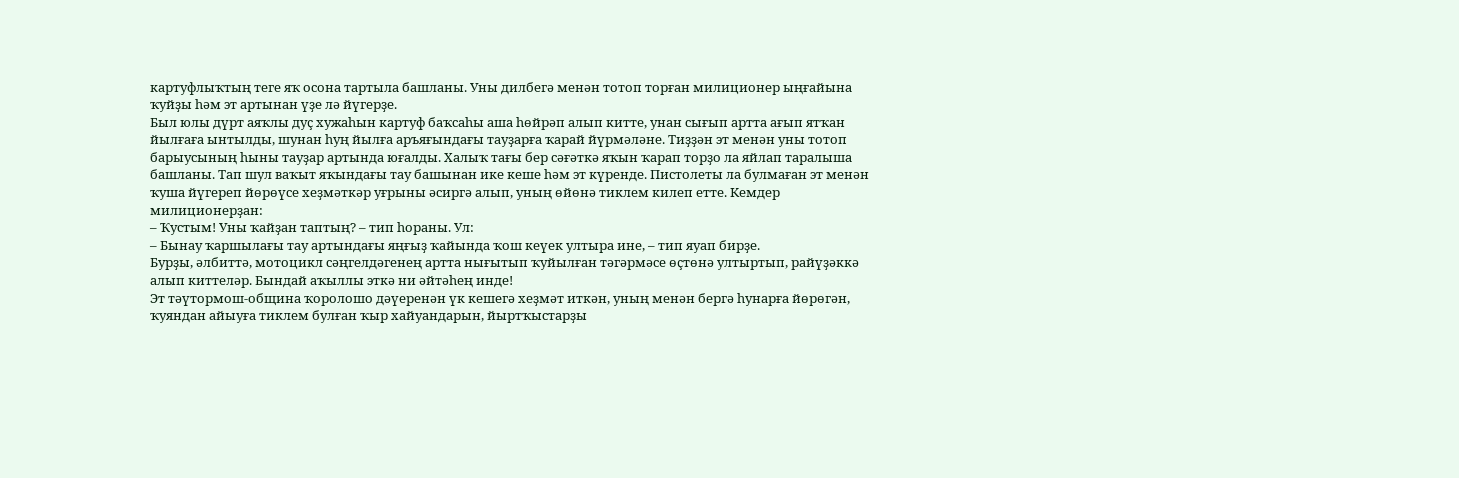картуфлыҡтың теге яҡ осона тартыла башланы. Уны дилбегә менән тотоп торған милиционер ыңғайына ҡуйҙы һәм эт артынан үҙе лә йүгерҙе.
Был юлы дүрт аяҡлы дуҫ хужаһын картуф баҡсаһы аша һөйрәп алып китте, унан сығып артта ағып ятҡан йылғаға ынтылды, шунан һуң йылға аръяғындағы тауҙарға ҡарай йүрмәләне. Тиҙҙән эт менән уны тотоп барыусының һыны тауҙар артында юғалды. Халыҡ тағы бер сәғәткә яҡын ҡарап торҙо ла яйлап таралыша башланы. Тап шул ваҡыт яҡындағы тау башынан ике кеше һәм эт күренде. Пистолеты ла булмаған эт менән ҡуша йүгереп йөрөүсе хеҙмәткәр уғрыны әсиргә алып, уның өйөнә тиклем килеп етте. Кемдер милиционерҙан:
– Ҡустым! Уны ҡайҙан таптың? – тип һораны. Ул:
– Бынау ҡаршылағы тау артындағы яңғыҙ ҡайында ҡош кеүек ултыра ине, – тип яуап бирҙе.
Бурҙы, әлбиттә, мотоцикл сәңгелдәгенең артта нығытып ҡуйылған тәгәрмәсе өҫтөнә ултыртып, райүҙәккә алып киттеләр. Бындай аҡыллы эткә ни әйтәһең инде!
Эт тәүтормош-община ҡоролошо дәүеренән үк кешегә хеҙмәт иткән, уның менән бергә һунарға йөрөгән, ҡуяндан айыуға тиклем булған ҡыр хайуандарын, йыртҡыстарҙы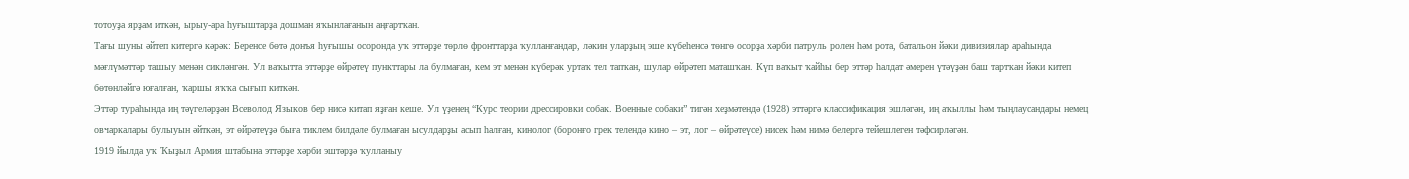тотоуҙа ярҙам иткән, ырыу-ара һуғыштарҙа дошман яҡынлағанын аңғартҡан.
Тағы шуны әйтеп китергә кәрәк: Беренсе бөтә донъя һуғышы осоронда уҡ эттәрҙе төрлө фронттарҙа ҡулланғандар, ләкин уларҙың эше күбеһенсә төнгө осорҙа хәрби патруль ролен һәм рота, батальон йәки дивизиялар араһында мәғлүмәттәр ташыу менән сикләнгән. Ул ваҡытта эттәрҙе өйрәтеү пункттары ла булмаған, кем эт менән күберәк уртаҡ тел тапҡан, шулар өйрәтеп маташҡан. Күп ваҡыт ҡайһы бер эттәр һалдат әмерен үтәүҙән баш тартҡан йәки китеп бөтөнләйгә юғалған, ҡаршы яҡҡа сығып киткән.
Эттәр тураһында иң тәүгеләрҙән Всеволод Языков бер нисә китап яҙған кеше. Ул үҙенең “Курс теории дрессировки собак. Военные собаки” тигән хеҙмәтендә (1928) эттәргә классификация эшләгән, иң аҡыллы һәм тыңлаусандары немец овчаркалары булыуын әйткән, эт өйрәтеүҙә быға тиклем билдәле булмаған ысулдарҙы асып һалған, кинолог (боронғо грек телендә кино – эт, лог – өйрәтеүсе) нисек һәм нимә белергә тейешлеген тәфсирләгән.
1919 йылда уҡ Ҡыҙыл Армия штабына эттәрҙе хәрби эштәрҙә ҡулланыу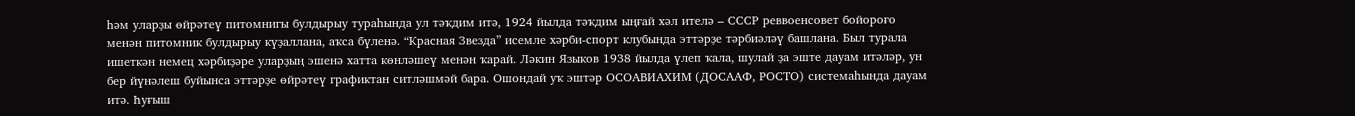һәм уларҙы өйрәтеү питомнигы булдырыу тураһында ул тәҡдим итә, 1924 йылда тәҡдим ыңғай хәл ителә – СССР реввоенсовет бойороғо менән питомник булдырыу күҙаллана, аҡса бүленә. “Красная Звезда” исемле хәрби-спорт клубында эттәрҙе тәрбиәләү башлана. Был турала ишеткән немец хәрбиҙәре уларҙың эшенә хатта көнләшеү менән ҡарай. Ләкин Языков 1938 йылда үлеп ҡала, шулай ҙа эште дауам итәләр, ун бер йүнәлеш буйынса эттәрҙе өйрәтеү графиктан ситләшмәй бара. Ошондай уҡ эштәр ОСОАВИАХИМ (ДОСААФ, РОСТО) системаһында дауам итә. Һуғыш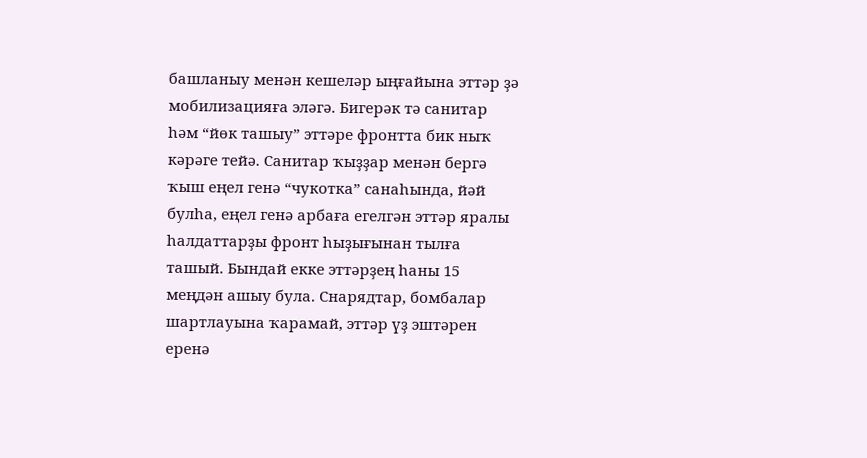башланыу менән кешеләр ыңғайына эттәр ҙә мобилизацияға эләгә. Бигерәк тә санитар һәм “йөк ташыу” эттәре фронтта бик ныҡ кәрәге тейә. Санитар ҡыҙҙар менән бергә ҡыш еңел генә “чукотка” санаһында, йәй булһа, еңел генә арбаға егелгән эттәр яралы һалдаттарҙы фронт һыҙығынан тылға ташый. Бындай екке эттәрҙең һаны 15 меңдән ашыу була. Снарядтар, бомбалар шартлауына ҡарамай, эттәр үҙ эштәрен еренә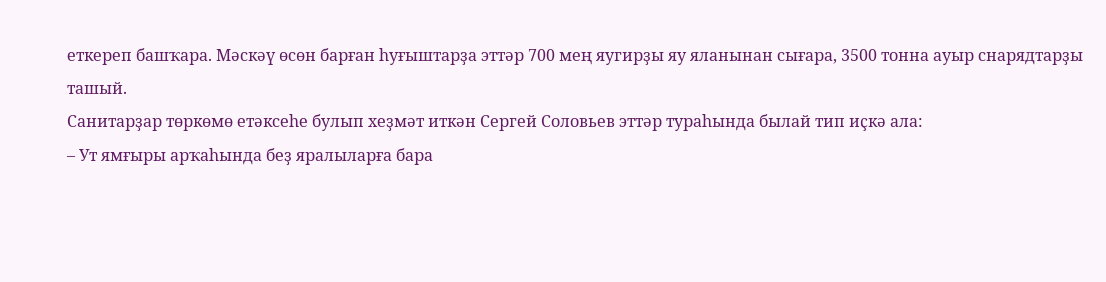еткереп башҡара. Мәскәү өсөн барған һуғыштарҙа эттәр 700 мең яугирҙы яу яланынан сығара, 3500 тонна ауыр снарядтарҙы ташый.
Санитарҙар төркөмө етәксеһе булып хеҙмәт иткән Сергей Соловьев эттәр тураһында былай тип иҫкә ала:
– Ут ямғыры арҡаһында беҙ яралыларға бара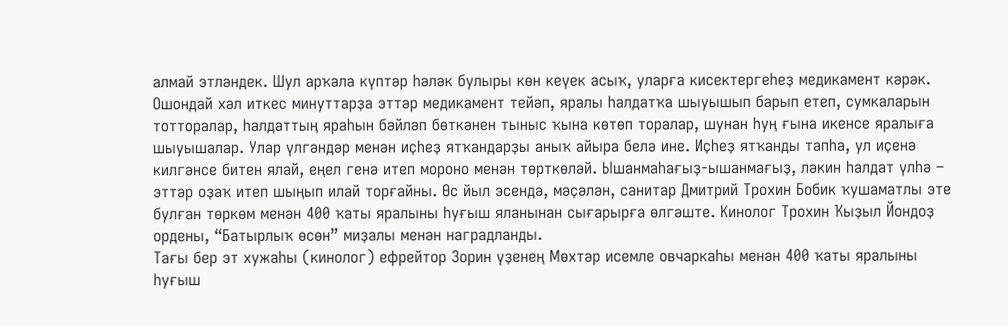алмай этләндек. Шул арҡала күптәр һәләк булыры көн кеүек асыҡ, уларға кисектергеһеҙ медикамент кәрәк. Ошондай хәл иткес минуттарҙа эттәр медикамент тейәп, яралы һалдатҡа шыуышып барып етеп, сумкаларын тотторалар, һалдаттың яраһын бәйләп бөткәнен тыныс ҡына көтөп торалар, шунан һуң ғына икенсе яралыға шыуышалар. Улар үлгәндәр менән иҫһеҙ ятҡандарҙы аныҡ айыра белә ине. Иҫһеҙ ятҡанды тапһа, ул иҫенә килгәнсе битен ялай, еңел генә итеп мороно менән төрткөләй. Ышанмаһағыҙ-ышанмағыҙ, ләкин һалдат үлһә – эттәр оҙаҡ итеп шыңып илай торғайны. Өс йыл эсендә, мәҫәлән, санитар Дмитрий Трохин Бобик ҡушаматлы эте булған төркөм менән 400 ҡаты яралыны һуғыш яланынан сығарырға өлгәште. Кинолог Трохин Ҡыҙыл Йондоҙ ордены, “Батырлыҡ өсөн” миҙалы менән наградланды.
Тағы бер эт хужаһы (кинолог) ефрейтор Зорин үҙенең Мөхтәр исемле овчаркаһы менән 400 ҡаты яралыны һуғыш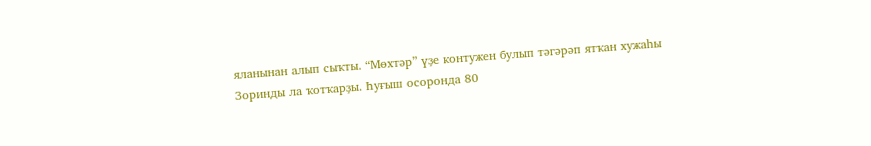яланынан алып сыҡты. “Мөхтәр” үҙе контужен булып тәгәрәп ятҡан хужаһы Зоринды ла ҡотҡарҙы. Һуғыш осоронда 80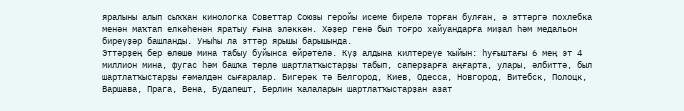яралыны алып сыҡҡан кинологка Советтар Союзы геройы исеме бирелә торған булған, ә эттәргә похлебка менән маҡтап елкәһенән яратыу ғына эләккән. Хәҙер генә был тоғро хайуандарға миҙал һәм медальон биреүҙәр башланды. Уныһы ла эттәр ярышы барышында.
Эттәрҙең бер өлөшө мина табыу буйынса өйрәтелә. Күҙ алдына килтереүе ҡыйын: һуғыштағы 6 мең эт 4 миллион мина, фугас һәм башҡа төрлө шартлатҡыстарҙы табып, саперҙарға аңғарта, улары, әлбиттә, был шартлатҡыстарҙы ғәмәлдән сығаралар. Бигерәк тә Белгород, Киев, Одесса, Новгород, Витебск, Полоцк, Варшава, Прага, Вена, Будапешт, Берлин ҡалаларын шартлатҡыстарҙан азат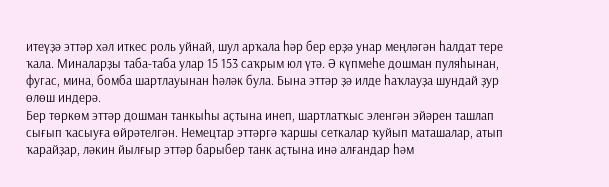итеүҙә эттәр хәл иткес роль уйнай, шул арҡала һәр бер ерҙә унар меңләгән һалдат тере ҡала. Миналарҙы таба-таба улар 15 153 саҡрым юл үтә. Ә күпмеһе дошман пуляһынан, фугас, мина, бомба шартлауынан һәләк була. Бына эттәр ҙә илде һаҡлауҙа шундай ҙур өлөш индерә.
Бер төркөм эттәр дошман танкыһы аҫтына инеп, шартлатҡыс эленгән эйәрен ташлап сығып ҡасыуға өйрәтелгән. Немецтар эттәргә ҡаршы сеткалар ҡуйып маташалар, атып ҡарайҙар, ләкин йылғыр эттәр барыбер танк аҫтына инә алғандар һәм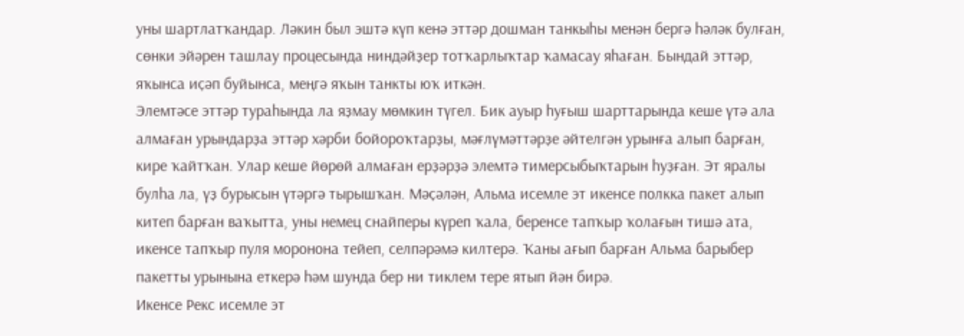уны шартлатҡандар. Ләкин был эштә күп кенә эттәр дошман танкыһы менән бергә һәләк булған, сөнки эйәрен ташлау процесында ниндәйҙер тотҡарлыҡтар ҡамасау яһаған. Бындай эттәр, яҡынса иҫәп буйынса, меңгә яҡын танкты юҡ иткән.
Элемтәсе эттәр тураһында ла яҙмау мөмкин түгел. Бик ауыр һуғыш шарттарында кеше үтә ала алмаған урындарҙа эттәр хәрби бойороҡтарҙы, мәғлүмәттәрҙе әйтелгән урынға алып барған, кире ҡайтҡан. Улар кеше йөрөй алмаған ерҙәрҙә элемтә тимерсыбыҡтарын һуҙған. Эт яралы булһа ла, үҙ бурысын үтәргә тырышҡан. Мәҫәлән, Альма исемле эт икенсе полкка пакет алып китеп барған ваҡытта, уны немец снайперы күреп ҡала, беренсе тапҡыр ҡолағын тишә ата, икенсе тапҡыр пуля моронона тейеп, селпәрәмә килтерә. Ҡаны ағып барған Альма барыбер пакетты урынына еткерә һәм шунда бер ни тиклем тере ятып йән бирә.
Икенсе Рекс исемле эт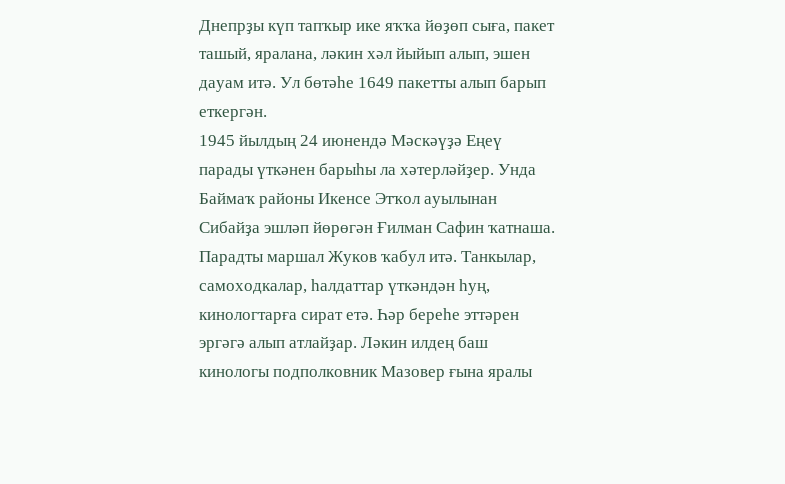Днепрҙы күп тапҡыр ике яҡҡа йөҙөп сыға, пакет ташый, яралана, ләкин хәл йыйып алып, эшен дауам итә. Ул бөтәһе 1649 пакетты алып барып еткергән.
1945 йылдың 24 июнендә Мәскәүҙә Еңеү парады үткәнен барыһы ла хәтерләйҙер. Унда Баймаҡ районы Икенсе Этҡол ауылынан Сибайҙа эшләп йөрөгән Ғилман Сафин ҡатнаша. Парадты маршал Жуков ҡабул итә. Танкылар, самоходкалар, һалдаттар үткәндән һуң, кинологтарға сират етә. Һәр береһе эттәрен эргәгә алып атлайҙар. Ләкин илдең баш кинологы подполковник Мазовер ғына яралы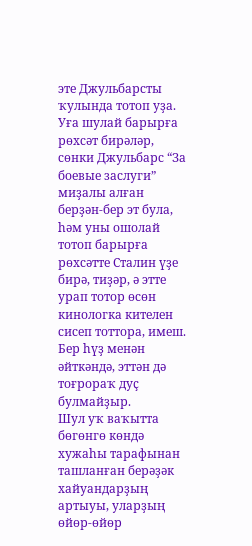эте Джульбарсты ҡулында тотоп уҙа. Уға шулай барырға рөхсәт бирәләр, сөнки Джульбарс “За боевые заслуги” миҙалы алған берҙән-бер эт була, һәм уны ошолай тотоп барырға рөхсәтте Сталин үҙе бирә, тиҙәр, ә этте урап тотор өсөн кинологка кителен сисеп тоттора, имеш.
Бер һүҙ менән әйткәндә, эттән дә тоғрораҡ дуҫ булмайҙыр.
Шул уҡ ваҡытта бөгөнгө көндә хужаһы тарафынан ташланған берәҙәк хайуандарҙың артыуы, уларҙың өйөр-өйөр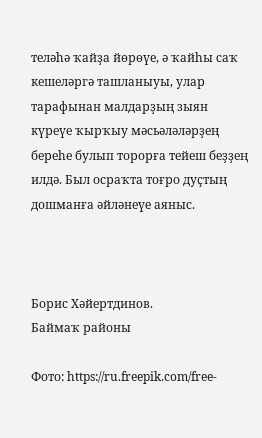теләһә ҡайҙа йөрөүе, ә ҡайһы саҡ кешеләргә ташланыуы, улар тарафынан малдарҙың зыян күреүе ҡырҡыу мәсьәләләрҙең береһе булып торорға тейеш беҙҙең илдә. Был осраҡта тоғро дуҫтың дошманға әйләнеүе аяныс.



Борис Хәйертдинов.
Баймаҡ районы

Фото: https://ru.freepik.com/free-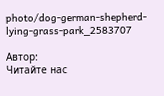photo/dog-german-shepherd-lying-grass-park_2583707

Автор:
Читайте нас